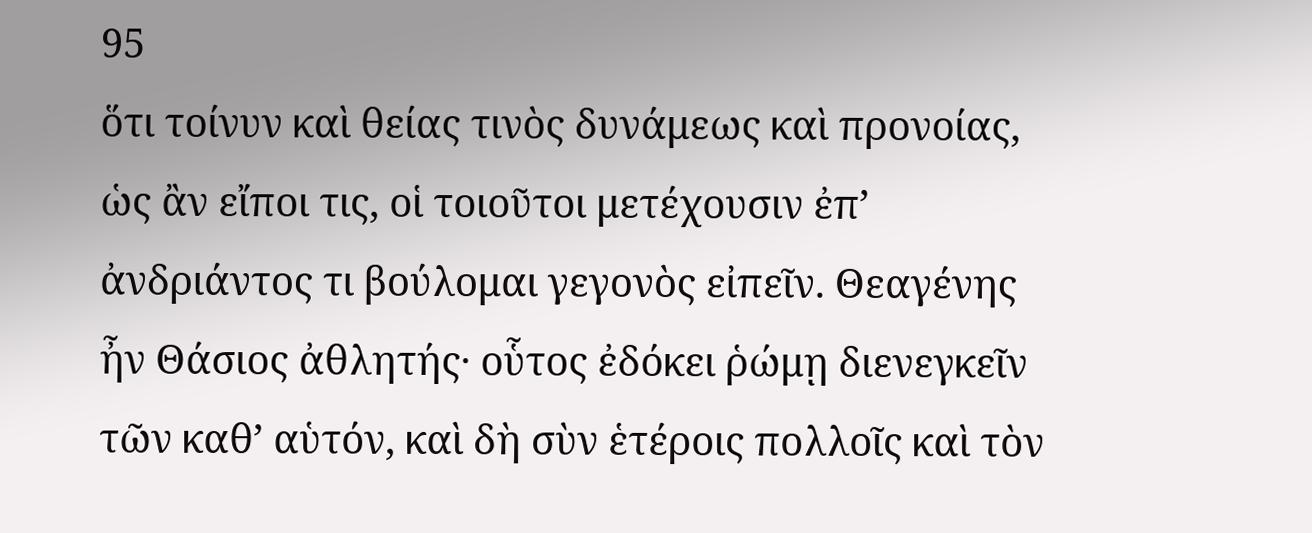95
ὅτι τοίνυν καὶ θείας τινὸς δυνάμεως καὶ προνοίας, ὡς ἂν εἴποι τις, οἱ τοιοῦτοι μετέχουσιν ἐπʼ ἀνδριάντος τι βούλομαι γεγονὸς εἰπεῖν. Θεαγένης ἦν Θάσιος ἀθλητής· οὗτος ἐδόκει ῥώμῃ διενεγκεῖν τῶν καθʼ αὑτόν, καὶ δὴ σὺν ἑτέροις πολλοῖς καὶ τὸν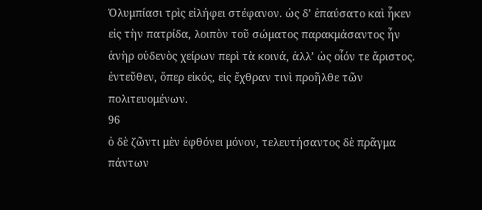Ὀλυμπίασι τρὶς εἰλήφει στέφανον. ὡς δʼ ἐπαύσατο καὶ ἧκεν εἰς τὴν πατρίδα, λοιπὸν τοῦ σώματος παρακμάσαντος ἦν ἀνὴρ οὐδενὸς χείρων περὶ τὰ κοινά, ἀλλʼ ὡς οἷόν τε ἄριστος. ἐντεῦθεν, ὅπερ εἰκός, εἰς ἔχθραν τινὶ προῆλθε τῶν πολιτευομένων.
96
ὁ δὲ ζῶντι μὲν ἐφθόνει μόνον, τελευτήσαντος δὲ πρᾶγμα πάντων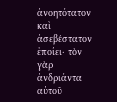ἀνοητότατον καὶ ἀσεβέστατον ἐποίει· τὸν γὰρ ἀνδριάντα αὐτοῦ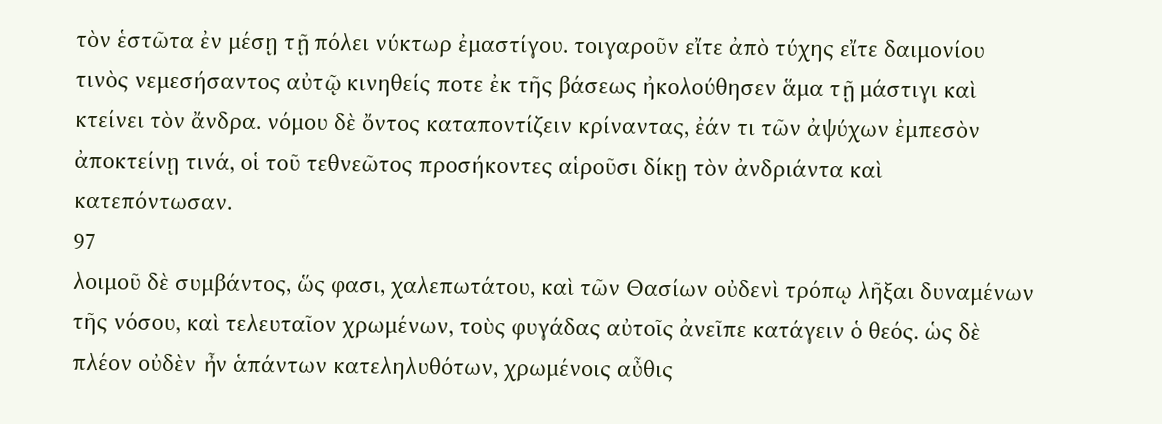τὸν ἑστῶτα ἐν μέσῃ τῇ πόλει νύκτωρ ἐμαστίγου. τοιγαροῦν εἴτε ἀπὸ τύχης εἴτε δαιμονίου τινὸς νεμεσήσαντος αὐτῷ κινηθείς ποτε ἐκ τῆς βάσεως ἠκολούθησεν ἅμα τῇ μάστιγι καὶ κτείνει τὸν ἄνδρα. νόμου δὲ ὄντος καταποντίζειν κρίναντας, ἐάν τι τῶν ἀψύχων ἐμπεσὸν ἀποκτείνῃ τινά, οἱ τοῦ τεθνεῶτος προσήκοντες αἱροῦσι δίκῃ τὸν ἀνδριάντα καὶ κατεπόντωσαν.
97
λοιμοῦ δὲ συμβάντος, ὥς φασι, χαλεπωτάτου, καὶ τῶν Θασίων οὐδενὶ τρόπῳ λῆξαι δυναμένων τῆς νόσου, καὶ τελευταῖον χρωμένων, τοὺς φυγάδας αὐτοῖς ἀνεῖπε κατάγειν ὁ θεός. ὡς δὲ πλέον οὐδὲν ἦν ἁπάντων κατεληλυθότων, χρωμένοις αὖθις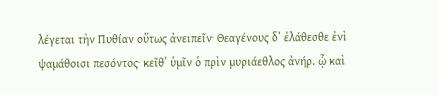λέγεται τὴν Πυθίαν οὕτως ἀνειπεῖν· Θεαγένους δʼ ἐλάθεσθε ἐνὶ ψαμάθοισι πεσόντος· κεῖθʼ ὑμῖν ὁ πρὶν μυριάεθλος ἀνήρ. ᾧ καὶ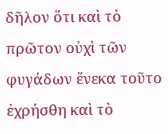δῆλον ὅτι καὶ τὸ πρῶτον οὐχὶ τῶν φυγάδων ἕνεκα τοῦτο ἐχρήσθη καὶ τὸ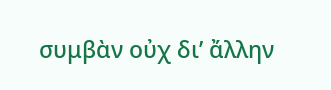συμβὰν οὐχ διʼ ἄλλην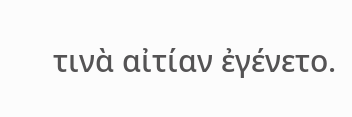τινὰ αἰτίαν ἐγένετο.